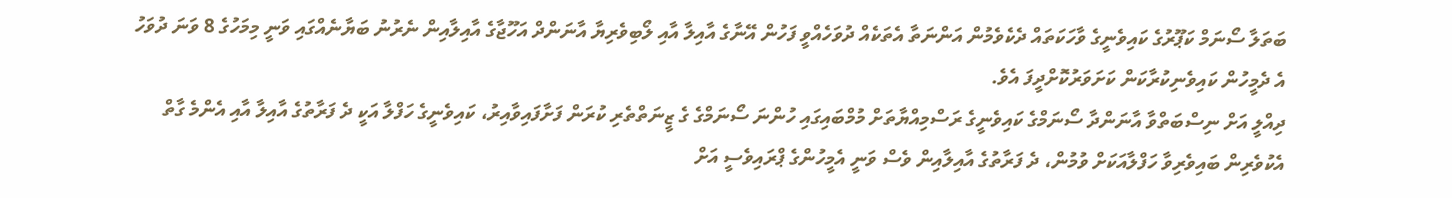ބަތަލާ ސޯނަމް ކަޕޫރުގެ ކައިވެނީގެ ވާހަކަތައް ދެކެވެމުން އަންނަތާ އެތަކެއް ދުވަހެއްވީ ފަހުން އޭނާގެ އާއިލާ އާއި ލޯބިވެރިޔާ އާނަންދް އަހޫޖާގެ އާއިލާއިން ނެރުނު ބަޔާނެއްގައި ވަނީ މިމަހުގެ 8 ވަނަ ދުވަހު އެ ދެމީހުން ކައިވެނިކުރާކަން ކަށަވަރުކޮށްދީފަ އެވެ.
ދިއްލީ އަށް ނިސްބަތްވާ އާނަންދާ ސޯނަމްގެ ކައިވެނީގެ ރަސްމިއްޔާތަށް މުމްބައިގައި ހުންނަ ސޯނަމްގެ ގެ ޒީނަތްތެރި ކުރަން ފަށާފައިވާއިރު، ކައިވެނީގެ ހަފްލާ އަކީ ދެ ފަރާތުގެ އާއިލާ އާއި އެންމެ ގާތް އެކުވެރިން ބައިވެރިވާ ހަފްލާއަކަށް ވުމުން، ދެ ފަރާތުގެ އާއިލާއިން ވެސް ވަނީ އެމީހުންގެ ޕްރައިވެސީ އަށް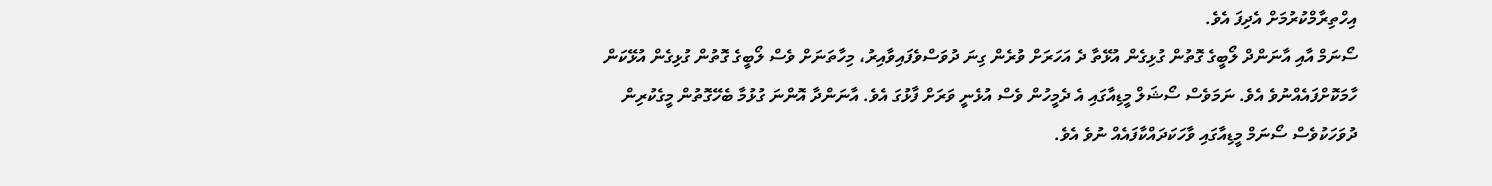އިހްތިރާމްކުރުމަށް އެދިފަ އެވެ.
ސޯނަމް އާއި އާނަންދް ލޯބީގެ ގޮތުން ގުޅިގެން އުޅޭތާ ދެ އަހަރަށް ވުރެން ގިނަ ދުވަސްވެފައިވާއިރު، މިހާތަނަށް ވެސް ލޯބީގެ ގޮތުން ގުޅިގެން އުޅޭކަން ހާމަކޮށްފައެއްނުވެ އެވެ. ނަމަވެސް ސޯޝަލް މީޑިއާގައި އެ ދެމީހުން ވެސް އުޅެނީ ވަރަށް ފާޅުގަ އެވެ. އާނަންދާ އޮންނަ ގުޅުމާ ބެހޭގޮތުން މީގެކުރިން ދުވަހަކުވެސް ސޯނަމް މީޑިއާގައި ވާހަކަދައްކާފައެއް ނުވެ އެވެ.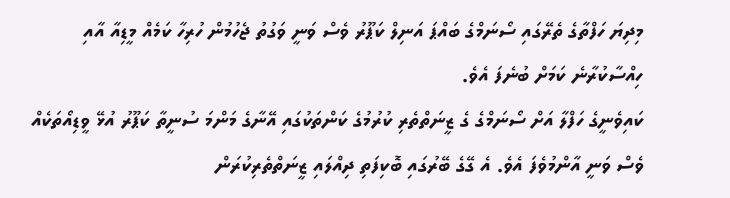މިދިޔަ ހަފްތާގެ ތެރޭގައި ސޯނަމްގެ ބައްޕަ އަނިލް ކަޕޫރު ވެސް ވަނީ ވަގުތު ޖެހުމުން ހުރިހާ ކަމެއް މީޑިއާ އާއި ހިއްސާކުރާނެ ކަމަށް ބުނެފަ އެވެ.
ކައިވެނީގެ ހަފްލާ އަށް ސޯނަމްގެ ގެ ޒީނަތްތެރި ކުރުމުގެ ކަންތަކުގައި އޭނާގެ މަންމަ ސުނީތާ ކަޕޫރު އުޅޭ ވީޑިއޯތަކެއް ވެސް ވަނީ އާންމުވެފަ އެވެ. އެ ގޭގެ ބޭރުގައި ބޮކިފަތި ދިއްލައި ޒީނަތްތެރިކުރަން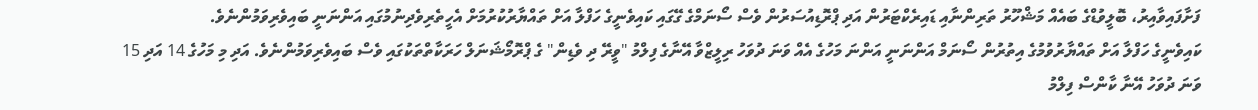ފަށާފައިވާއިރު، ބޮލީވުޑްގެ ބައެއް މަޝްހޫރު ތަރިންނާއި ޑައިރެކްޓަރުން އަދި ޕްރޮޑިއުސަރުން ވެސް ސޯނަމްގެ ގޭގައި ކައިވެނީގެ ހަފްލާ އަށް ތައްޔާރުކުރުމަށް އެހީތެރިވެދިނުމުގައި އަންނަނީ ބައިވެރިވަމުންނެވެ.
ކައިވެނީގެ ހަފްލާ އަށް ތައްޔާރުވުމުގެ އިތުރުން ސޯނަމް އަންނަނީ އަންނަ މަހުގެ އެއް ވަނަ ދުވަހު ރިލީޒްވާ އޭނާގެ ފިލްމު "ވީރޭ ދި ވެޑިން" ގެ ޕްރޮމޯޝަނަލް ހަރަކާތްތަކުގައި ވެސް ބައިވެރިވަމުންނެވެ. އަދި މި މަހުގެ 14 އަދި 15 ވަނަ ދުވަހު އޭނާ ކާންސް ފިލްމު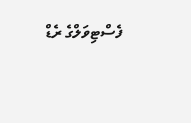ފެސްޓިވަލްގެ ރެޑް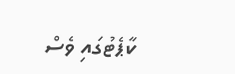ކާޕެޓުގައި ވެސް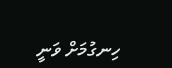ހިނގުމަށް ވަނީ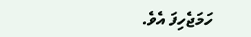ހަމަޖެހިފަ އެވެ.